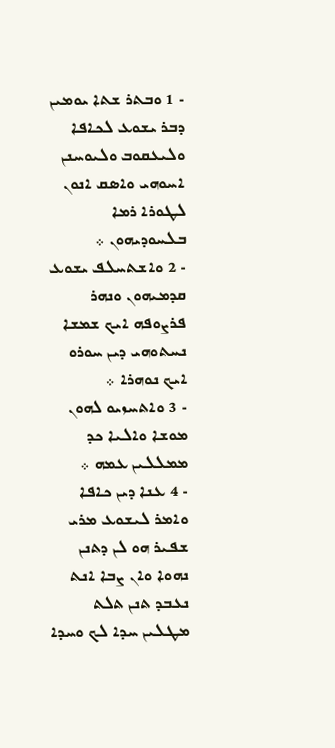- 1 ܘܒܬܪ ܫܬܐ ܝܘܡܝܢ ܕܒܪ ܝܫܘܥ ܠܟܐܦܐ ܘܠܝܥܩܘܒ ܘܠܝܘܚܢܢ ܐܚܘܗܝ ܘܐܤܩ ܐܢܘܢ ܠܛܘܪܐ ܪܡܐ ܒܠܚܘܕܝܗܘܢ ܀
- 2 ܘܐܫܬܚܠܦ ܝܫܘܥ ܩܕܡܝܗܘܢ ܘܢܗܪ ܦܪܨܘܦܗ ܐܝܟ ܫܡܫܐ ܢܚܬܘܗܝ ܕܝܢ ܚܘܪܘ ܐܝܟ ܢܘܗܪܐ ܀
- 3 ܘܐܬܚܙܝܘ ܠܗܘܢ ܡܘܫܐ ܘܐܠܝܐ ܟܕ ܡܡܠܠܝܢ ܥܡܗ ܀
- 4 ܥܢܐ ܕܝܢ ܟܐܦܐ ܘܐܡܪ ܠܝܫܘܥ ܡܪܝ ܫܦܝܪ ܗܘ ܠܢ ܕܬܢܢ ܢܗܘܐ ܘܐܢ ܨܒܐ ܐܢܬ ܢܥܒܕ ܬܢܢ ܬܠܬ ܡܛܠܝܢ ܚܕܐ ܠܟ ܘܚܕܐ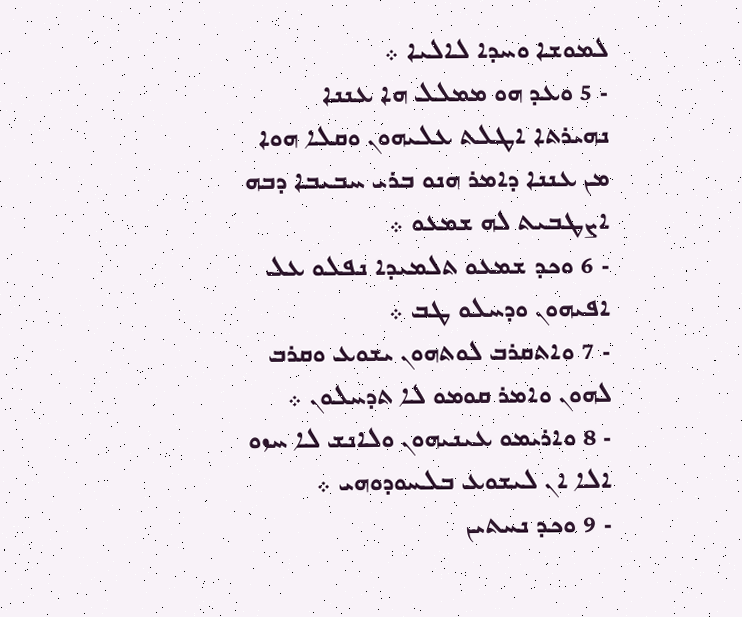ܠܡܘܫܐ ܘܚܕܐ ܠܐܠܝܐ ܀
- 5 ܘܥܕ ܗܘ ܡܡܠܠ ܗܐ ܥܢܢܐ ܢܗܝܪܬܐ ܐܛܠܬ ܥܠܝܗܘܢ ܘܩܠܐ ܗܘܐ ܡܢ ܥܢܢܐ ܕܐܡܪ ܗܢܘ ܒܪܝ ܚܒܝܒܐ ܕܒܗ ܐܨܛܒܝܬ ܠܗ ܫܡܥܘ ܀
- 6 ܘܟܕ ܫܡܥܘ ܬܠܡܝܕܐ ܢܦܠܘ ܥܠ ܐܦܝܗܘܢ ܘܕܚܠܘ ܛܒ ܀
- 7 ܘܐܬܩܪܒ ܠܘܬܗܘܢ ܝܫܘܥ ܘܩܪܒ ܠܗܘܢ ܘܐܡܪ ܩܘܡܘ ܠܐ ܬܕܚܠܘܢ ܀
- 8 ܘܐܪܝܡܘ ܥܝܢܝܗܘܢ ܘܠܐܢܫ ܠܐ ܚܙܘ ܐܠܐ ܐܢ ܠܝܫܘܥ ܒܠܚܘܕܘܗܝ ܀
- 9 ܘܟܕ ܢܚܬܝܢ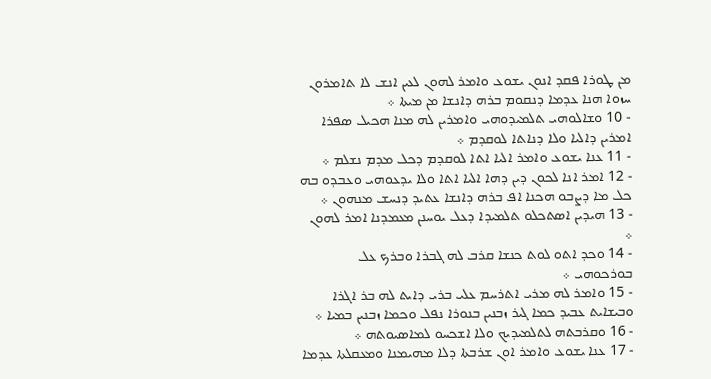ܡܢ ܛܘܪܐ ܦܩܕ ܐܢܘܢ ܝܫܘܥ ܘܐܡܪ ܠܗܘܢ ܠܥܝܢ ܐܢܫ ܠܐ ܬܐܡܪܘܢ ܚܙܘܐ ܗܢܐ ܥܕܡܐ ܕܢܩܘܡ ܒܪܗ ܕܐܢܫܐ ܡܢ ܡܝܬܐ ܀
- 10 ܘܫܐܠܘܗܝ ܬܠܡܝܕܘܗܝ ܘܐܡܪܝܢ ܠܗ ܡܢܐ ܗܟܝܠ ܤܦܪܐ ܐܡܪܝܢ ܕܐܠܝܐ ܘܠܐ ܕܢܐܬܐ ܠܘܩܕܡ ܀
- 11 ܥܢܐ ܝܫܘܥ ܘܐܡܪ ܐܠܝܐ ܐܬܐ ܠܘܩܕܡ ܕܟܠ ܡܕܡ ܢܫܠܡ ܀
- 12 ܐܡܪ ܐܢܐ ܠܟܘܢ ܕܝܢ ܕܗܐ ܐܠܝܐ ܐܬܐ ܘܠܐ ܝܕܥܘܗܝ ܘܥܒܕܘ ܒܗ ܟܠ ܡܐ ܕܨܒܘ ܗܟܢܐ ܐܦ ܒܪܗ ܕܐܢܫܐ ܥܬܝܕ ܕܢܚܫ ܡܢܗܘܢ ܀
- 13 ܗܝܕܝܢ ܐܤܬܟܠܘ ܬܠܡܝܕܐ ܕܥܠ ܝܘܚܢܢ ܡܥܡܕܢܐ ܐܡܪ ܠܗܘܢ ܀
- 14 ܘܟܕ ܐܬܘ ܠܘܬ ܟܢܫܐ ܩܪܒ ܠܗ ܓܒܪܐ ܘܒܪܟ ܥܠ ܒܘܪܟܘܗܝ ܀
- 15 ܘܐܡܪ ܠܗ ܡܪܝ ܐܬܪܚܡ ܥܠܝ ܒܪܝ ܕܐܝܬ ܠܗ ܒܪ ܐܓܪܐ ܘܒܝܫܐܝܬ ܥܒܝܕ ܟܡܐ ܓܝܪ ܙܒܢܝܢ ܒܢܘܪܐ ܢܦܠ ܘܟܡܐ ܙܒܢܝܢ ܒܡܝܐ ܀
- 16 ܘܩܪܒܬܗ ܠܬܠܡܝܕܝܟ ܘܠܐ ܐܫܟܚܘ ܠܡܐܤܝܘܬܗ ܀
- 17 ܥܢܐ ܝܫܘܥ ܘܐܡܪ ܐܘܢ ܫܪܒܬܐ ܕܠܐ ܡܗܝܡܢܐ ܘܡܥܩܠܬܐ ܥܕܡܐ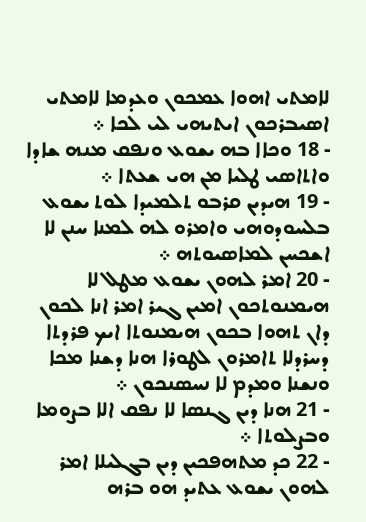ܠܐܡܬܝ ܐܗܘܐ ܥܡܟܘܢ ܘܥܕܡܐ ܠܐܡܬܝ ܐܤܝܒܪܟܘܢ ܐܝܬܝܗܝ ܠܝ ܠܟܐ ܀
- 18 ܘܟܐܐ ܒܗ ܝܫܘܥ ܘܢܦܩ ܡܢܗ ܫܐܕܐ ܘܐܬܐܤܝ ܛܠܝܐ ܡܢ ܗܝ ܫܥܬܐ ܀
- 19 ܗܝܕܝܢ ܩܪܒܘ ܬܠܡܝܕܐ ܠܘܬ ܝܫܘܥ ܒܠܚܘܕܘܗܝ ܘܐܡܪܘ ܠܗ ܠܡܢܐ ܚܢܢ ܠܐ ܐܫܟܚܢ ܠܡܐܤܝܘܬܗ ܀
- 20 ܐܡܪ ܠܗܘܢ ܝܫܘܥ ܡܛܠ ܠܐ ܗܝܡܢܘܬܟܘܢ ܐܡܝܢ ܓܝܪ ܐܡܪ ܐܢܐ ܠܟܘܢ ܕܐܢ ܬܗܘܐ ܒܟܘܢ ܗܝܡܢܘܬܐ ܐܝܟ ܦܪܕܬܐ ܕܚܪܕܠܐ ܬܐܡܪܘܢ ܠܛܘܪܐ ܗܢܐ ܕܫܢܐ ܡܟܐ ܘܢܫܢܐ ܘܡܕܡ ܠܐ ܢܚܤܢܟܘܢ ܀
- 21 ܗܢܐ ܕܝܢ ܓܢܤܐ ܠܐ ܢܦܩ ܐܠܐ ܒܨܘܡܐ ܘܒܨܠܘܬܐ ܀
- 22 ܟܕ ܡܬܗܦܟܝܢ ܕܝܢ ܒܓܠܝܠܐ ܐܡܪ ܠܗܘܢ ܝܫܘܥ ܥܬܝܕ ܗܘ ܒܪܗ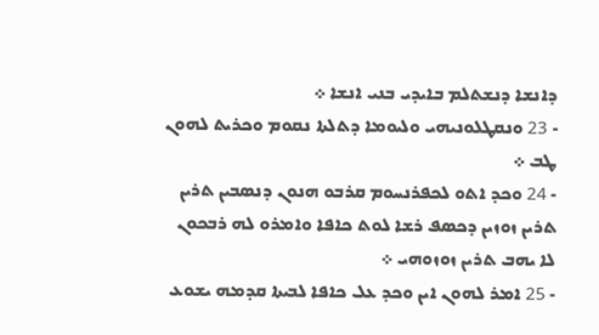ܕܐܢܫܐ ܕܢܫܬܠܡ ܒܐܝܕܝ ܒܢܝ ܐܢܫܐ ܀
- 23 ܘܢܩܛܠܘܢܝܗܝ ܘܠܝܘܡܐ ܕܬܠܬܐ ܢܩܘܡ ܘܟܪܝܬ ܠܗܘܢ ܛܒ ܀
- 24 ܘܟܕ ܐܬܘ ܠܟܦܪܢܚܘܡ ܩܪܒܘ ܗܢܘܢ ܕܢܤܒܝܢ ܬܪܝܢ ܬܪܝܢ ܙܘܙܝܢ ܕܟܤܦ ܪܫܐ ܠܘܬ ܟܐܦܐ ܘܐܡܪܘ ܠܗ ܪܒܟܘܢ ܠܐ ܝܗܒ ܬܪܝܢ ܙܘܙܘܗܝ ܀
- 25 ܐܡܪ ܠܗܘܢ ܐܝܢ ܘܟܕ ܥܠ ܟܐܦܐ ܠܒܝܬܐ ܩܕܡܗ ܝܫܘܥ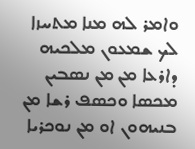ܘܐܡܪ ܠܗ ܡܢܐ ܡܬܚܙܐ ܠܟ ܫܡܥܘܢ ܡܠܟܝܗ ܕܐܪܥܐ ܡܢ ܡܢ ܢܤܒܝܢ ܡܟܤܐ ܘܟܤܦ ܪܫܐ ܡܢ ܒܢܝܗܘܢ ܐܘ ܡܢ ܢܘܟܪܝܐ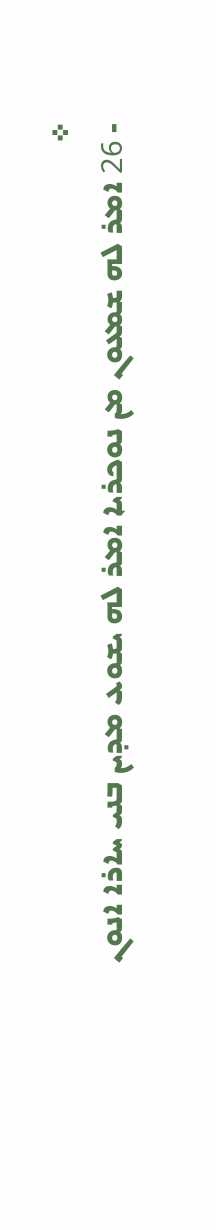܀
- 26 ܐܡܪ ܠܗ ܫܡܥܘܢ ܡܢ ܢܘܟܪܝܐ ܐܡܪ ܠܗ ܝܫܘܥ ܡܕܝܢ ܒܢܝ ܚܐܪܐ ܐܢܘܢ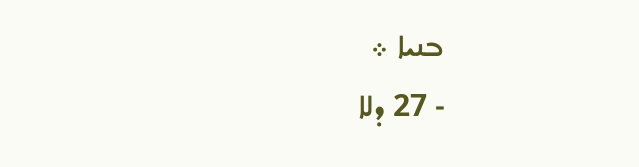ܒܢܝܐ ܀
- 27 ܕܠܐ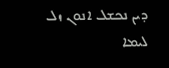ܕܝܢ ܢܟܫܠ ܐܢܘܢ ܙܠ ܠܝܡܐ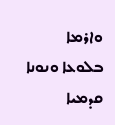ܘܐܪܡܐ ܒܠܘܥܐ ܘܢܘܢܐ ܩܕܡܝܐ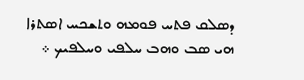ܕܤܠܩ ܦܬܚ ܦܘܡܗ ܘܬܫܟܚ ܐܤܬܪܐ ܗܝ ܤܒ ܘܗܒ ܚܠܦܝ ܘܚܠܦܝܟ ܀